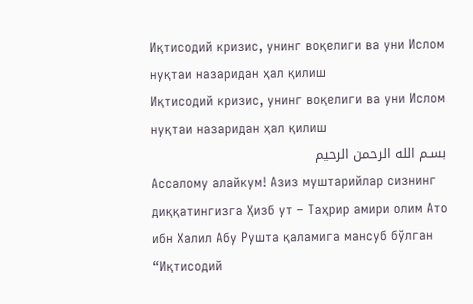Иқтисодий кризис, унинг воқелиги ва уни Ислом нуқтаи назаридан ҳал қилиш
Иқтисодий кризис, унинг воқелиги ва уни Ислом нуқтаи назаридан ҳал қилиш
بسـم الله الرحمن الرحيم
Ассалому алайкум! Азиз муштарийлар сизнинг диққатингизга Ҳизб ут – Таҳрир амири олим Ато ибн Халил Абу Рушта қаламига мансуб бўлган “Иқтисодий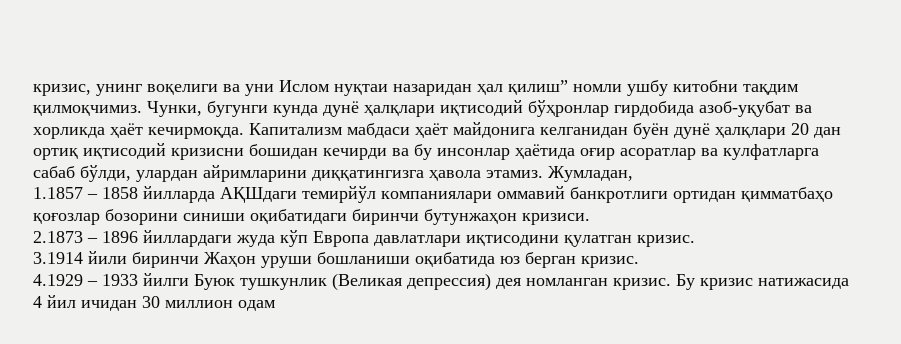кризис, унинг воқелиги ва уни Ислом нуқтаи назаридан ҳал қилиш” номли ушбу китобни тақдим қилмоқчимиз. Чунки, бугунги кунда дунё ҳалқлари иқтисодий бўҳронлар гирдобида азоб-уқубат ва хорликда ҳаёт кечирмоқда. Капитализм мабдаси ҳаёт майдонига келганидан буён дунё ҳалқлари 20 дан ортиқ иқтисодий кризисни бошидан кечирди ва бу инсонлар ҳаётида оғир асоратлар ва кулфатларга сабаб бўлди, улардан айримларини диққатингизга ҳавола этамиз. Жумладан,
1.1857 – 1858 йилларда АҚШдаги темирйўл компаниялари оммавий банкротлиги ортидан қимматбаҳо қоғозлар бозорини синиши оқибатидаги биринчи бутунжаҳон кризиси.
2.1873 – 1896 йиллардаги жуда кўп Европа давлатлари иқтисодини қулатган кризис.
3.1914 йили биринчи Жаҳон уруши бошланиши оқибатида юз берган кризис.
4.1929 – 1933 йилги Буюк тушкунлик (Великая депрессия) дея номланган кризис. Бу кризис натижасида 4 йил ичидан 30 миллион одам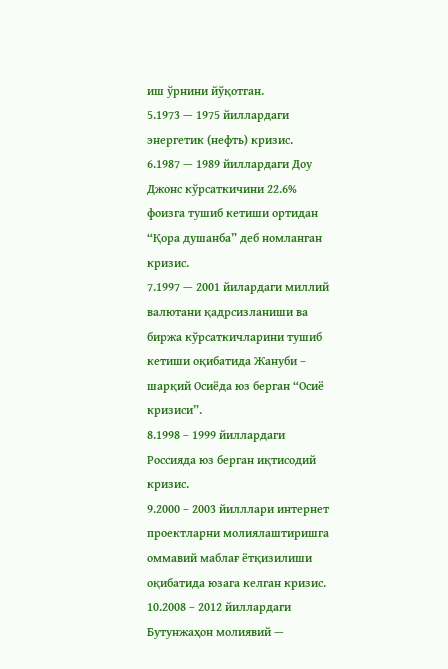иш ўрнини йўқотган.
5.1973 — 1975 йиллардаги энергетик (нефть) кризис.
6.1987 — 1989 йиллардаги Доу Джонс кўрсаткичини 22.6% фоизга тушиб кетиши ортидан “Қора душанба” деб номланган кризис.
7.1997 — 2001 йилардаги миллий валютани қадрсизланиши ва биржа кўрсаткичларини тушиб кетиши оқибатида Жануби – шарқий Осиёда юз берган “Осиё кризиси”.
8.1998 – 1999 йиллардаги Россияда юз берган иқтисодий кризис.
9.2000 – 2003 йилллари интернет проектларни молиялаштиришга оммавий маблағ ётқизилиши оқибатида юзага келган кризис.
10.2008 – 2012 йиллардаги Бутунжаҳон молиявий —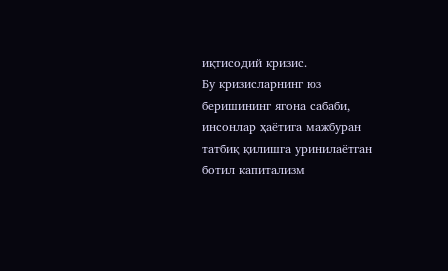иқтисодий кризис.
Бу кризисларнинг юз беришининг ягона сабаби, инсонлар ҳаётига мажбуран татбиқ қилишга уринилаётган ботил капитализм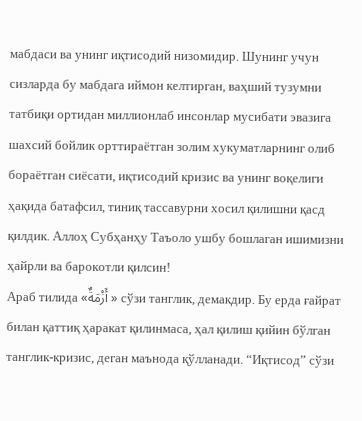мабдаси ва унинг иқтисодий низомидир. Шунинг учун сизларда бу мабдага иймон келтирган, ваҳший тузумни татбиқи ортидан миллионлаб инсонлар мусибати эвазига шахсий бойлик орттираётган золим хукуматларнинг олиб бораётган сиёсати, иқтисодий кризис ва унинг воқелиги ҳақида батафсил, тиниқ тассавурни хосил қилишни қасд қилдик. Аллоҳ Субҳанҳу Таъоло ушбу бошлаган ишимизни ҳайрли ва барокотли қилсин!
Араб тилида «أَزْمَةٌ » сўзи танглик, демакдир. Бу ерда ғайрат билан қаттиқ ҳаракат қилинмаса, ҳал қилиш қийин бўлган танглик-кризис, деган маънода қўлланади. “Иқтисод” сўзи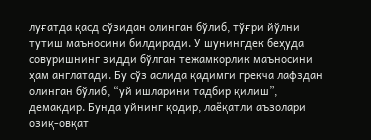луғатда қасд сўзидан олинган бўлиб, тўғри йўлни тутиш маъносини билдиради. У шунингдек беҳуда совуришнинг зидди бўлган тежамкорлик маъносини ҳам англатади. Бу сўз аслида қадимги грекча лафздан олинган бўлиб, “уй ишларини тадбир қилиш”, демакдир. Бунда уйнинг қодир, лаёқатли аъзолари озиқ-овқат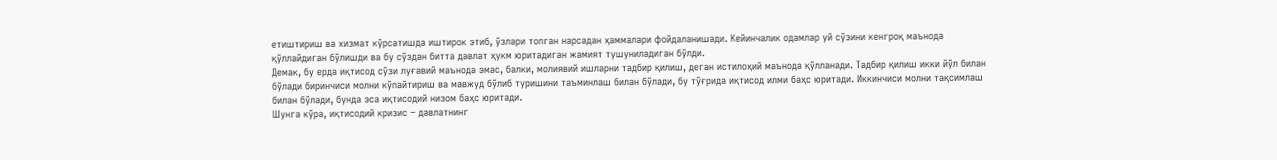етиштириш ва хизмат кўрсатишда иштирок этиб, ўзлари топган нарсадан ҳаммалари фойдаланишади. Кейинчалик одамлар уй сўзини кенгроқ маънода қўллайдиган бўлишди ва бу сўздан битта давлат ҳукм юритадиган жамият тушуниладиган бўлди.
Демак, бу ерда иқтисод сўзи луғавий маънода эмас, балки, молиявий ишларни тадбир қилиш, деган истилоҳий маънода қўлланади. Тадбир қилиш икки йўл билан бўлади биринчиси молни кўпайтириш ва мавжуд бўлиб туришини таъминлаш билан бўлади, бу тўғрида иқтисод илми баҳс юритади. Иккинчиси молни тақсимлаш билан бўлади, бунда эса иқтисодий низом баҳс юритади.
Шунга кўра, иқтисодий кризис – давлатнинг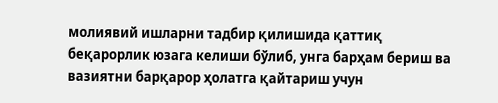молиявий ишларни тадбир қилишида қаттиқ беқарорлик юзага келиши бўлиб, унга барҳам бериш ва вазиятни барқарор ҳолатга қайтариш учун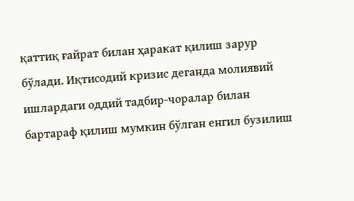қаттиқ ғайрат билан ҳаракат қилиш зарур бўлади. Иқтисодий кризис деганда молиявий ишлардаги оддий тадбир-чоралар билан бартараф қилиш мумкин бўлган енгил бузилиш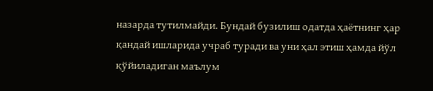назарда тутилмайди. Бундай бузилиш одатда ҳаётнинг ҳар қандай ишларида учраб туради ва уни ҳал этиш ҳамда йўл қўйиладиган маълум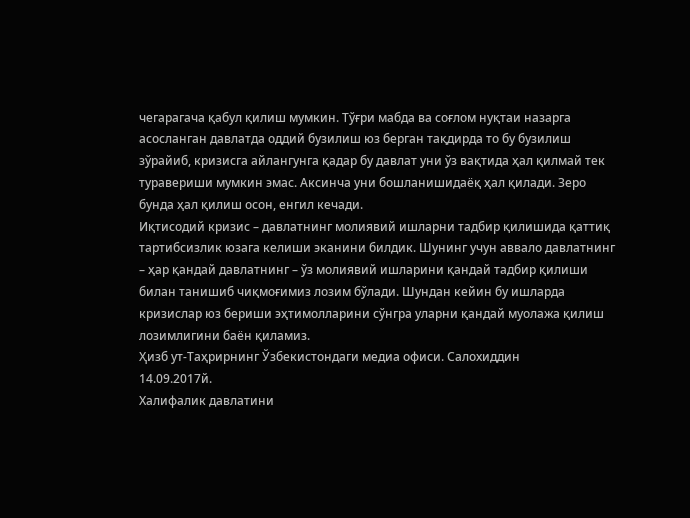чегарагача қабул қилиш мумкин. Тўғри мабда ва соғлом нуқтаи назарга асосланган давлатда оддий бузилиш юз берган тақдирда то бу бузилиш зўрайиб, кризисга айлангунга қадар бу давлат уни ўз вақтида ҳал қилмай тек туравериши мумкин эмас. Аксинча уни бошланишидаёқ ҳал қилади. Зеро бунда ҳал қилиш осон, енгил кечади.
Иқтисодий кризис – давлатнинг молиявий ишларни тадбир қилишида қаттиқ тартибсизлик юзага келиши эканини билдик. Шунинг учун аввало давлатнинг – ҳар қандай давлатнинг – ўз молиявий ишларини қандай тадбир қилиши билан танишиб чиқмоғимиз лозим бўлади. Шундан кейин бу ишларда кризислар юз бериши эҳтимолларини сўнгра уларни қандай муолажа қилиш лозимлигини баён қиламиз.
Ҳизб ут-Таҳрирнинг Ўзбекистондаги медиа офиси. Салохиддин
14.09.2017й.
Халифалик давлатини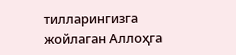тилларингизга жойлаган Аллоҳга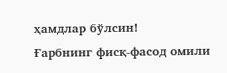ҳамдлар бўлсин!
Ғарбнинг фисқ-фасод омили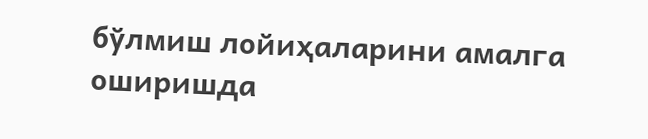бўлмиш лойиҳаларини амалга оширишда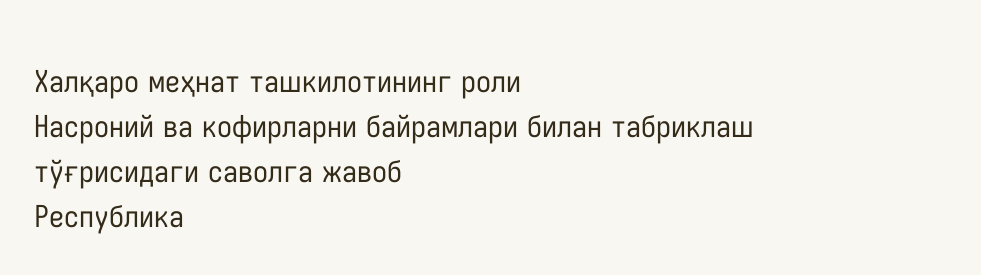Халқаро меҳнат ташкилотининг роли
Насроний ва кофирларни байрамлари билан табриклаш тўғрисидаги саволга жавоб
Республика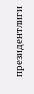президентлиги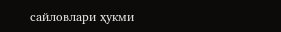сайловлари ҳукми